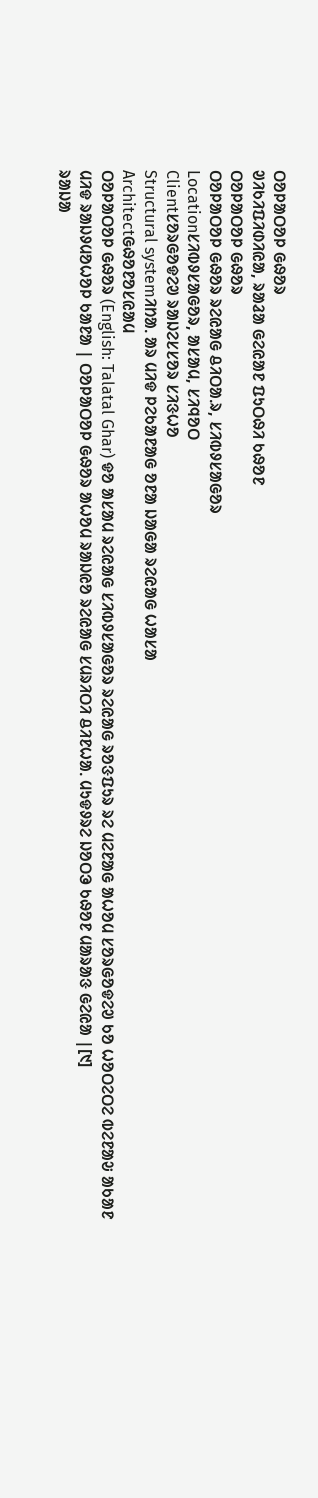ᱛᱚᱞᱟᱛᱚᱞ ᱜᱷᱚᱨ
ᱣᱤᱠᱤᱯᱤᱰᱤᱭᱟ, ᱨᱟᱲᱟ ᱜᱮᱭᱟᱱ ᱯᱩᱛᱷᱤ ᱠᱷᱚᱱ
ᱛᱚᱞᱟᱛᱚᱞ ᱜᱷᱚᱨ
ᱛᱚᱞᱟᱛᱚᱞ ᱜᱷᱚᱨ ᱨᱮᱭᱟᱜ ᱪᱤᱛᱟᱹᱨ, ᱥᱤᱵᱽᱥᱟᱜᱚᱨ
Locationᱥᱤᱵᱽᱥᱟᱜᱚᱨ, ᱟᱥᱟᱢ, ᱥᱤᱧᱚᱛ
Clientᱥᱚᱨᱜᱚᱫᱮᱣ ᱨᱟᱡᱮᱥᱥᱚᱨ ᱥᱤᱝᱦᱚ
Structural systemᱤᱴᱟᱹ ᱟᱨ ᱢᱤᱫ ᱞᱮᱠᱟᱱᱟᱜ ᱚᱱᱟ ᱡᱟᱜᱟ ᱨᱮᱭᱟᱜ ᱦᱟᱥᱟ
Architectᱜᱷᱚᱱᱚᱥᱭᱟᱢ
ᱛᱚᱞᱟᱛᱚᱞ ᱜᱷᱚᱨ (English: Talatal Ghar) ᱫᱚ ᱟᱥᱟᱢ ᱨᱮᱭᱟᱜ ᱥᱤᱵᱽᱥᱟᱜᱚᱨ ᱨᱮᱭᱟᱜ ᱨᱚᱝᱯᱩᱨ ᱨᱮ ᱢᱮᱱᱟᱜ ᱟᱦᱚᱢ ᱥᱚᱨᱜᱚᱫᱮᱣ ᱠᱚ ᱦᱚᱛᱮᱛᱮ ᱵᱮᱱᱟᱶ ᱟᱠᱟᱱ ᱢᱤᱫ ᱨᱟᱡᱽᱢᱚᱦᱚᱞ ᱠᱟᱱᱟ | ᱛᱚᱞᱟᱛᱚᱞ ᱜᱷᱚᱨ ᱟᱦᱚᱢ ᱨᱟᱡᱭᱚ ᱨᱮᱭᱟᱜ ᱥᱢᱨᱤᱛᱤ ᱪᱤᱱᱦᱟᱹ ᱢᱩᱫᱽᱨᱮ ᱡᱚᱛᱳ ᱠᱷᱚᱱ ᱢᱟᱨᱟᱝ ᱜᱮᱭᱟ |[᱑]
ᱨᱟᱡᱟ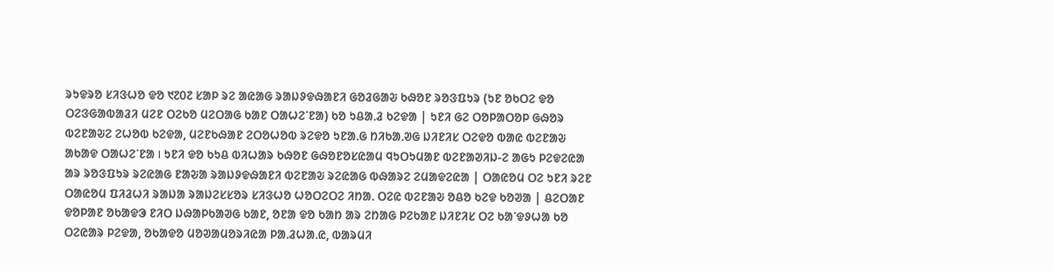ᱨᱩᱫᱨᱚ ᱥᱤᱝᱦᱚ ᱫᱚ ᱑᱗᱐᱗ ᱥᱟᱞ ᱨᱮ ᱟᱭᱟᱜ ᱨᱟᱡᱽᱫᱷᱟᱱᱤ ᱜᱚᱲᱜᱟᱶ ᱠᱷᱚᱱ ᱨᱚᱝᱯᱩᱨ (ᱩᱱ ᱚᱠᱛᱮ ᱫᱚ ᱛᱮᱝᱜᱟᱵᱟᱲᱤ ᱢᱮᱱ ᱛᱮᱠᱚ ᱢᱮᱛᱟᱜ ᱠᱟᱱ ᱛᱟᱦᱮᱸᱱᱟ) ᱠᱚ ᱩᱪᱟᱹᱲ ᱠᱮᱫᱟ | ᱩᱱᱤ ᱜᱮ ᱛᱚᱞᱟᱛᱚᱞ ᱜᱷᱚᱨ ᱵᱮᱱᱟᱶᱮ ᱮᱦᱚᱵ ᱠᱮᱫᱟ, ᱢᱮᱱᱠᱷᱟᱱ ᱮᱛᱚᱦᱚᱵ ᱨᱮᱫᱚ ᱩᱱᱟᱹᱜ ᱴᱤᱠᱟᱹᱣᱜ ᱡᱤᱱᱤᱥ ᱛᱮᱫᱚ ᱵᱟᱭ ᱵᱮᱱᱟᱶ ᱟᱠᱟᱫ ᱛᱟᱦᱮᱸᱱᱟ । ᱩᱱᱤ ᱫᱚ ᱠᱩᱪ ᱵᱤᱦᱟᱨ ᱠᱷᱚᱱ ᱜᱷᱚᱱᱚᱥᱭᱟᱢ ᱧᱩᱛᱩᱢᱟᱱ ᱵᱮᱱᱟᱣᱤᱡ-ᱮ ᱟᱜᱩ ᱞᱮᱫᱮᱭᱟ ᱟᱨ ᱨᱚᱝᱯᱩᱨ ᱨᱮᱭᱟᱜ ᱱᱟᱶᱟ ᱨᱟᱡᱽᱫᱷᱟᱱᱤ ᱵᱮᱱᱟᱶ ᱨᱮᱭᱟᱜ ᱵᱷᱟᱨᱮ ᱮᱢᱟᱫᱮᱭᱟ | ᱛᱟᱭᱚᱢ ᱛᱮ ᱩᱱᱤ ᱨᱮᱱ ᱛᱟᱭᱚᱢ ᱯᱤᱲᱦᱤ ᱨᱟᱡᱟ ᱨᱟᱡᱮᱥᱥᱚᱨ ᱥᱤᱝᱦᱚ ᱦᱚᱛᱮᱛᱮ ᱤᱴᱟᱹ ᱛᱮᱭ ᱵᱮᱱᱟᱶ ᱚᱪᱚ ᱠᱮᱫ ᱠᱚᱣᱟ | ᱪᱮᱛᱟᱱ ᱫᱚᱞᱟᱱ ᱚᱠᱟᱫᱳ ᱱᱤᱛ ᱡᱷᱟᱞᱠᱟᱣᱜ ᱠᱟᱱ, ᱚᱱᱟ ᱫᱚ ᱠᱟᱴ ᱟᱨ ᱮᱴᱟᱜ ᱞᱮᱠᱟᱱ ᱡᱤᱱᱤᱥ ᱛᱮ ᱠᱟᱸᱫᱽᱦᱟ ᱠᱚ ᱛᱮᱭᱟᱨ ᱞᱮᱫᱟ, ᱚᱠᱟᱫᱚ ᱢᱚᱣᱟᱢᱚᱨᱤᱭᱟ ᱞᱟᱹᱲᱦᱟᱹᱭ, ᱵᱟᱨᱢᱤ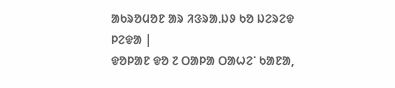ᱟᱠᱨᱚᱢᱚᱱ ᱟᱨ ᱤᱝᱨᱟᱹᱡᱽ ᱠᱚ ᱡᱮᱨᱮᱫ ᱞᱮᱫᱟ |
ᱫᱚᱞᱟᱱ ᱫᱚ ᱗ ᱛᱟᱞᱟ ᱛᱟᱦᱮᱸ ᱠᱟᱱᱟ,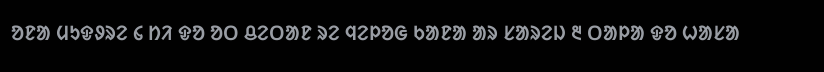ᱚᱱᱟ ᱢᱩᱫᱽᱨᱮ ᱔ ᱴᱤ ᱫᱚ ᱚᱛ ᱪᱮᱛᱟᱱ ᱨᱮ ᱧᱮᱞᱚᱜ ᱠᱟᱱᱟ ᱟᱨ ᱥᱟᱨᱮᱡ ᱓ ᱛᱟᱞᱟ ᱫᱚ ᱦᱟᱥᱟ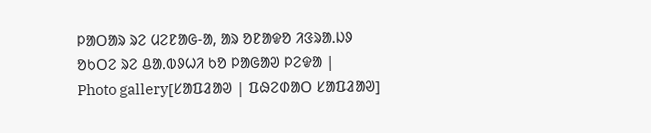ᱞᱟᱛᱟᱨ ᱨᱮ ᱢᱮᱱᱟᱜ-ᱟ, ᱟᱨ ᱚᱱᱟᱫᱚ ᱤᱝᱨᱟᱹᱡᱽ ᱚᱠᱛᱮ ᱨᱮ ᱪᱟᱹᱵᱽᱦᱤ ᱠᱚ ᱞᱟᱜᱟᱣ ᱞᱮᱫᱟ |
Photo gallery[ᱥᱟᱯᱲᱟᱣ | ᱯᱷᱮᱰᱟᱛ ᱥᱟᱯᱲᱟᱣ]